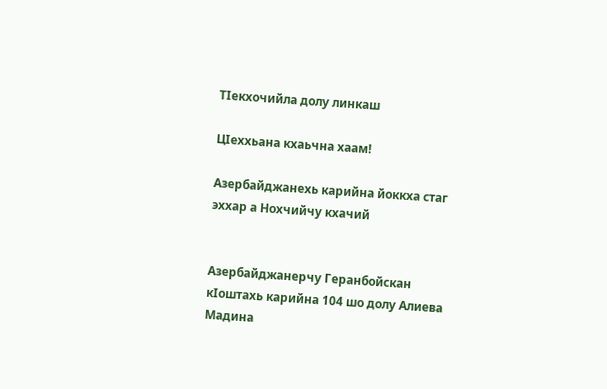ТIекхочийла долу линкаш

ЦIеххьана кхаьчна хаам!

Азербайджанехь карийна йоккха стаг эххар а Нохчийчу кхачий


Азербайджанерчу Геранбойскан кIоштахь карийна 104 шо долу Алиева Мадина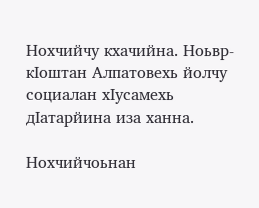Нохчийчу кхачийна. Ноьвр-кIоштан Алпатовехь йолчу социалан хIусамехь дIатарйина иза ханна.

Нохчийчоьнан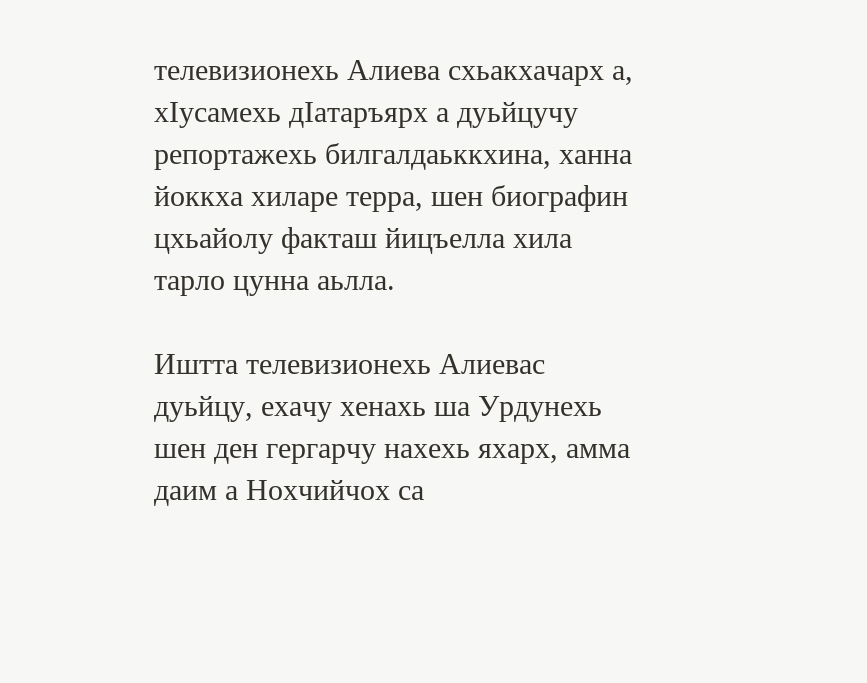телевизионехь Алиева схьакхачарх а, хIусамехь дIатаръярх а дуьйцучу репортажехь билгалдаьккхина, ханна йоккха хиларе терра, шен биографин цхьайолу факташ йицъелла хила тарло цунна аьлла.

Иштта телевизионехь Алиевас дуьйцу, ехачу хенахь ша Урдунехь шен ден гергарчу нахехь яхарх, амма даим а Нохчийчох са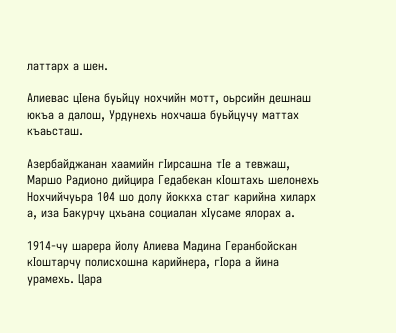латтарх а шен.

Алиевас цIена буьйцу нохчийн мотт, оьрсийн дешнаш юкъа а далош, Урдунехь нохчаша буьйцучу маттах къаьсташ.

Азербайджанан хаамийн гIирсашна тIе а тевжаш, Маршо Радионо дийцира Гедабекан кIоштахь шелонехь Нохчийчуьра 104 шо долу йоккха стаг карийна хиларх а, иза Бакурчу цхьана социалан хIусаме ялорах а.

1914-чу шарера йолу Алиева Мадина Геранбойскан кIоштарчу полисхошна карийнера, гIора а йина урамехь. Цара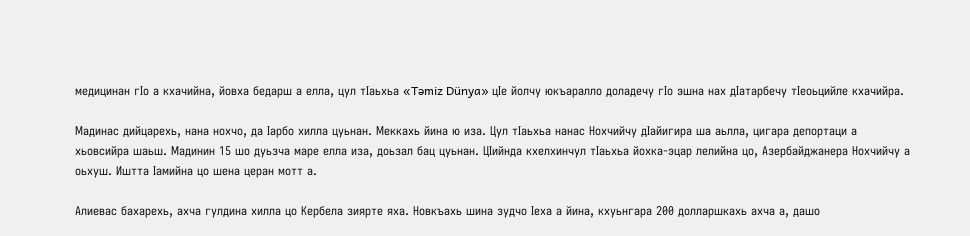медицинан гIо а кхачийна, йовха бедарш а елла, цул тIаьхьа «Təmiz Dünya» цIе йолчу юкъаралло доладечу гIо эшна нах дIатарбечу тIеоьцийле кхачийра.

Мадинас дийцарехь, нана нохчо, да Iарбо хилла цуьнан. Меккахь йина ю иза. Цул тIаьхьа нанас Нохчийчу дIайигира ша аьлла, цигара депортаци а хьовсийра шаьш. Мадинин 15 шо дуьзча маре елла иза, доьзал бац цуьнан. ЦIийнда кхелхинчул тIаьхьа йохка-эцар лелийна цо, Азербайджанера Нохчийчу а оьхуш. Иштта Iамийна цо шена церан мотт а.

Алиевас бахарехь, ахча гулдина хилла цо Кербела зиярте яха. Новкъахь шина зудчо Iеха а йина, кхуьнгара 200 долларшкахь ахча а, дашо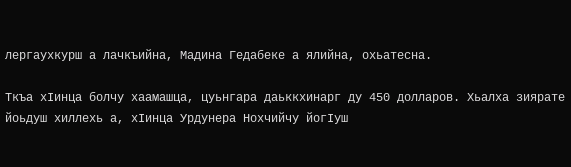лергаухкурш а лачкъийна, Мадина Гедабеке а ялийна, охьатесна.

Ткъа хIинца болчу хаамашца, цуьнгара даьккхинарг ду 450 долларов. Хьалха зиярате йоьдуш хиллехь а, хIинца Урдунера Нохчийчу йогIуш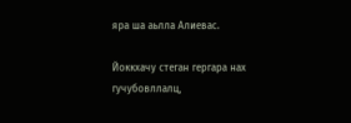яра ша аьлла Алиевас.

Йоккхачу стеган гергара нах гучубовллалц,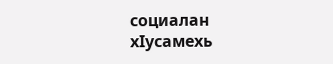социалан хIусамехь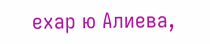ехар ю Алиева,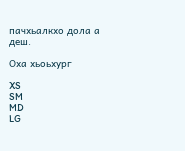пачхьалкхо дола а деш.

Оха хьоьхург

XS
SM
MD
LG